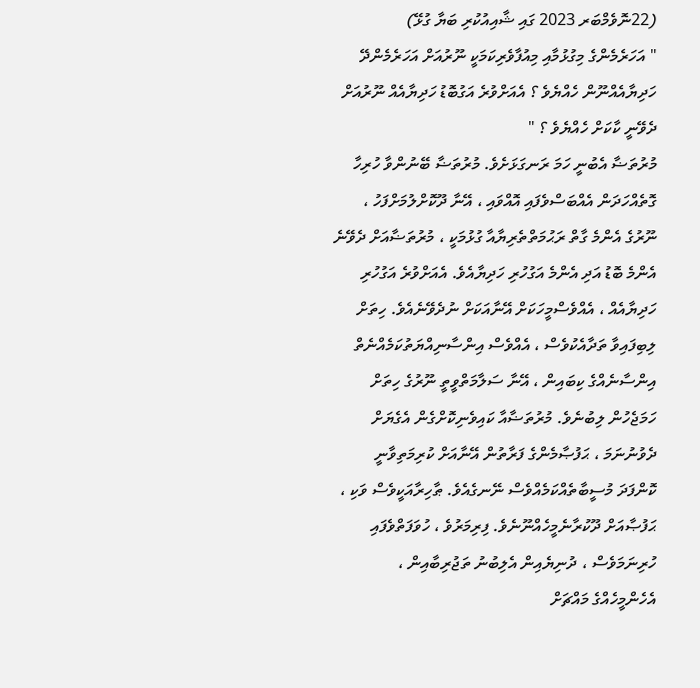(22ނޮވެމްބަރ 2023 ގައި ޝާއިއުކުރި ބަޔާ ގުޅޭ)
" އަހަރެމެންގެ މިގުޅުމާއި މިއުފާވެރިކަމަކީ ނޫރުއަށް އަހަރެމެންދޭ ހަދިޔާއެއްނޫން ހެއްޔެވެ ؟ އެއަށްވުރެ އަގުބޮޑު ހަދިޔާއެއް ނޫރުއަށް ދެވޭނީ ކާކަށް ހެއްޔެވެ ؟ "
މުރުތަޟާ އެބުނީ ހަމަ ރަނގަޅަށެވެ. މުރުތަޟާ ބޭނުންވާ ހުރިހާ ގޮތެއްހަދަން އެއްބަސްވެފައި އޮއްވައި ، އޭނާ ދޫކޮށްލުމަށްފަހު ، ނޫރުގެ އެންމެ ގާތް ރަޙުމަތްތެރިޔާއާ ގުޅުމަކީ ، މުރުތަޟާއަށް ދެވޭނެ އެންމެ ބޮޑު އަދި އެންމެ އަގުހުރި ހަދިޔާއެވެ. އެއަށްވުރެ އަގުހުރި ހަދިޔާއެއް ، އެއްވެސްމީހަކަށް އޭނާއަކަށް ނުދެވޭނެއެވެ. ހިތަށް ލިބިފައިވާ ތަދާއެކުވެސް ، އެއްވެސް އިންސާނިއްޔަތުކަމެއްނެތް އިންސާނެއްގެ ކިބައިން ، އޭނާ ސަލާމަތްވީތީ ނޫރުގެ ހިތަށް ހަމަޖެހުން ލިބުނެވެ. މުރުތަޟާއާ ކައިވެނިކޮށްގެން އެގެޔަށް ދެވުނުނަމަ ، ޙަފުޞާމެންގެ ފަރާތުން އޭނާއަށް ކުރިމަތިވާނީ ކޮންފަދަ މުސީބާތެއްކަމެއްވެސް ނޭނގެއެވެ. ޠާހިރާއަކީވެސް ވަކި ، ޙަފުޞާއަށް ދޫކުރާނެމީހެއްނޫނެވެ. ފިރިމަރުވެ ، ހުވަފަތްވެފައި ހުރިނަމަވެސް ، ދުނިޔެއިން އެލިބުނު ތަޖުރިބާއިން ، އެހެންމީހެއްގެ މައްޗަށް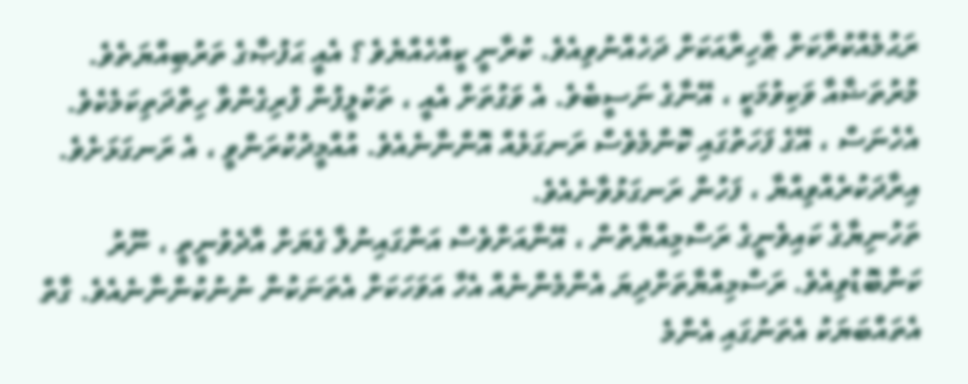ރަޙުމެއްކުރާކަށް ޠާހިރާއަކަށް ދަހެއްނުވިއެވެ. ކުރާނީ ކީއްހެއްޔެވެ ؟ އެއީ ޙަފުޞާގެ ތަރުބިއްޔަތެވެ. މުރުތަޟާއާ ވަކިވުމަކީ ، އޭނާގެ ނަސީބެވެ. އެ ވަގުތަށް އެއީ ، ތަކުލީފުން ފުރިގެންވާ ހިތްދަތިކަމެކެވެ. އެހެނަސް ، އޭގެ ފަހަތުގައި ކޮންމެވެސް ރަނގަޅެއް އޮންނާނެއެވެ. އުއްމީދުކުރަންވީ ، އެ ރަނގަޅަށެވެ. އިރާދަކުރެއްވިއްޔާ ، ފަހުން ރަނގަޅުވާނެއެވެ.
ތަހުނިޔާގެ ކައިވެނީގެ ރަސްމިއްޔާތުން ، އޭނާއަށްވެސް އަންގައިނުލާ ގެޔަށް އާދެވުނީތީ ، ނޫރު ކަންބޮޑުވިއެވެ. ރަސްމިއްޔާތަށްދިޔަ އެންމެންނެއް އެހާ އަވަހަކަށް އެތަނަކުން ނުނުކުންނާނެއެވެ. ގާތް އެތައްބަޔަކު އެތަނުގައި އެންމެ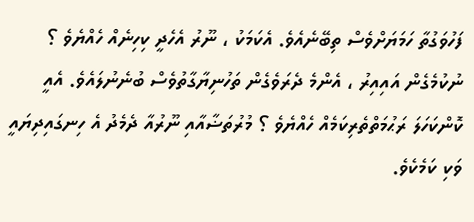ފަހުވަގުތާ ހަމަޔަށްވެސް ތިބޭނެއެވެ. އެކަމަކު ، ނޫރު އެހެދީ ކިހިނެއް ހެއްޔެވެ ؟ ނުކުމެގެން އައިއިރު ، އެންމެ ދެރަވެގެން ތަހުނިޔާގާތުވެސް ބުނެނުލައެވެ. އެއީ ކޮންކަހަލަ ރަޙުމަތްތެރިކަމެއް ހެއްޔެވެ ؟ މުރުތަޟާއާއި ނޫރުއާ ދެމެދު އެ ހިނގައިދިޔައީ ވަކި ކަމެކެވެ.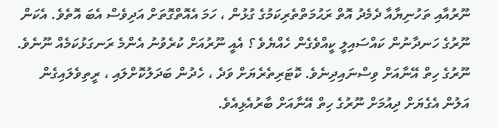ނޫރުއާއި ތަހުނިޔާއާ ދެމެދު އޮތް ރަޙުމަތްތެރިކަމުގެ ގުޅުން ، ހަމަ އެއޮތްގޮތަށް އަދިވެސް އެބަ އޮތެވެ. އެކަން ނޫރުގެ ހަނދާނުން ކައްސައިލީ ކީއްވެގެން ހެއްޔެވެ ؟ އެއީ ނޫރުއަށް ކުރެވުނު އެންމެ ރަނގަޅުކަމެއް ނޫނެވެ. ނޫރުގެ ހިތް އޭނާއަށް ވިސްނައިދިނެވެ. ކޮޓަރިތެރެޔަށް ވަދެ ، ހެދުން ބަދަލުކޮށްލައި ، ރީތިވެލައިގެން އަލުން އެގެޔަށް ދިއުމަށް ނޫރުގެ ހިތް އޭނާއަށް ބާރުއެޅިއެވެ.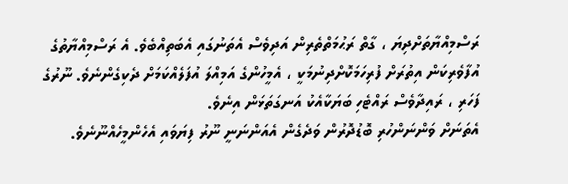ރަސްމިއްޔާތަށްދިޔަ ، ގާތް ރަޙުމަތްތެރިން އަދިވެސް އެތަނުގައި އެބަތިއްބެވެ. އެ ރަސްމިއްޔާތުގެ އުފާވެރިކަން އިތުރަށް ފުރިހަމަކޮށްދިނުމަކީ ، އެމީހުންގެ އަމިއްލަ އުފަލެއްކަމަށް ދެކިގެންނެވެ. ނޫރުގެ ފަހަރި ، ރައިދާވެސް ރައްޓެހި ބަޔަކާއެކު އަނގަތަޅަން އިނެވެ.
އެތަނަށް ވަންނަންހުރި ބޮޑުދޮރުން ވަދެގެން އެއަންނަނީ ނޫރު ފިޔަވައި އެހެންމީހެއްނޫނެވެ.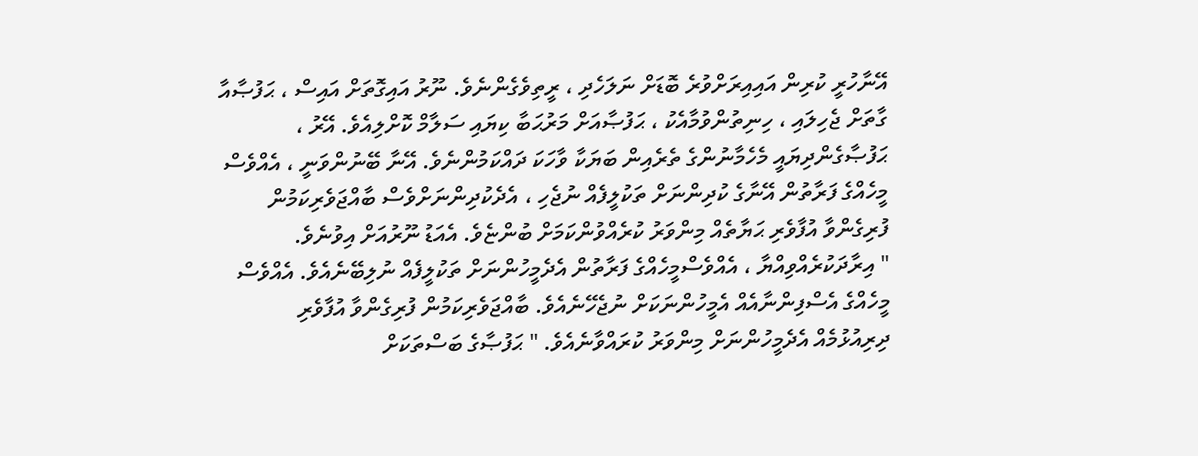އޭނާހުރީ ކުރިން އައިއިރަށްވުރެ ބޮޑަށް ނަލަހެދި ، ރީތިވެގެންނެވެ. ނޫރު އައިގޮތަށް އައިސް ، ޙަފުޞާއާ ގާތަށް ޖެހިލައި ، ހިނިތުންވުމާއެކު ، ޙަފުޞާއަށް މަރުޙަބާ ކިޔައި ސަލާމް ކޮށްލިއެވެ. އޭރު ، ޙަފުޞާގެންދިޔައީ މެހެމާނުންގެ ތެރެއިން ބަޔަކާ ވާހަކަ ދައްކަމުންނެވެ. އޭނާ ބޭނުންވަނީ ، އެއްވެސް މީހެއްގެ ފަރާތުން އޭނާގެ ކުދިންނަށް ތަކުލީފެއް ނުޖެހި ، އެދެކުދިންނަށްވެސް ބާއްޖަވެރިކަމުން ފުރިގެންވާ އުފާވެރި ޙަޔާތެއް މިންވަރު ކުރެއްވުންކަމަށް ބުންޏެވެ. އެއަޑު ނޫރުއަށް އިވުނެވެ.
" އިރާދަކުރެއްވިއްޔާ ، އެއްވެސްމީހެއްގެ ފަރާތުން އެދެމީހުންނަށް ތަކުލީފެއް ނުލިބޭނެއެވެ. އެއްވެސް މީހެއްގެ އެސްފިންނާއެއް އެމީހުންނަކަށް ނުޖެހޭނެއެވެ. ބާއްޖަވެރިކަމުން ފުރިގެންވާ އުފާވެރި ދިރިއުޅުމެއް އެދެމީހުންނަށް މިންވަރު ކުރައްވާނެއެވެ. " ޙަފުޞާގެ ބަސްތަކަށް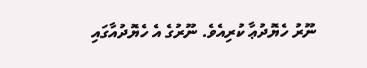ނޫރު ހެޔޮދުޢާ ކުރިއެވެ. ނޫރުގެ އެ ހެޔޮދުއާގައި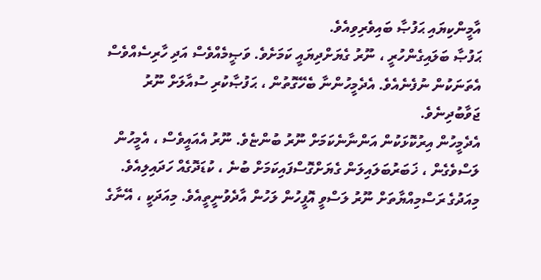އާމީންކިޔައި ޙަފުޞާ ބައިވެރިވިއެވެ.
ޙަފުޞާ ބަލައިގެންހުރީ ، ނޫރު ގެޔަށްދިޔައީ ކަމަށެވެ. ވަޞީމެއްވެސް އަދި ހާރިސެއްވެސް އެތަނަކުން ނުފެނެއެވެ. އެދެމީހުންނާ ބެހޭގޮތުން ، ޙަފުޞާކުރި ސުއާލަށް ނޫރު ޖަވާބުދިނެވެ.
އެދެމީހުން އިރުކޮޅަކުން އަންނާނެކަމަށް ނޫރު ބުންޏެވެ. ނޫރު އެއައީވެސް ، އެމީހުން ލަސްވެގެން ، ޚަބަރުބަލައިލަން ގެޔަށްގޮސްފައިކަމަށް ބުނެ ، ކުޑަދޮގެއް ހަދައިލިއެވެ. މިއަދުގެ ރަސްމިއްޔާތަށް ނޫރު ލަސްވީ އޮފީހުން ލަހުން އާދެވުނީތީއެވެ. މިއަދަކީ ، އޭނާގެ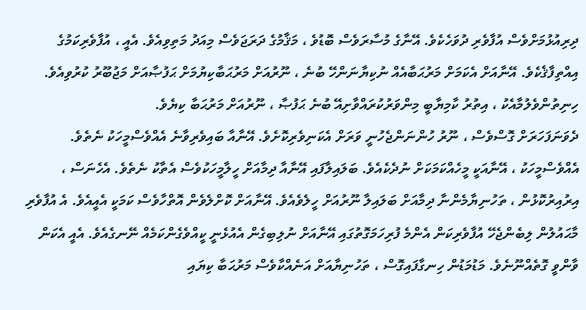ދިރިއުޅުމަށްވެސް އުފާވެރި ދުވަހެކެވެ. އޭނާގެ މުސާރަވެސް ބޮޑުވެ ، މަޤާމުގެ ދަރަޖަވެސް މިއަދު މަތިވިއެވެ. އެއީ ، އުފާވެރިކަމުގެ އިއްތިފާޤެކެވެ. އޭނާއަށް އެކަމަށް މަރުޙަބާއެއް ނުކިޔާނަންހޭ ބުނެ ، ނޫރުއަށް މަރުޙަބާކިޔުމަށް ޙަފުޞާއަށް މަޖުބޫރު ކުރުވިއެވެ. ހިނިތުންވެލުމާއެކު ، އިތުރު ކާމިޔާބީ މިންވަރުކުރައްވާށިއޭ ބުނެ ޙަފުޞާ ، ނޫރުއަށް މަރުޙަބާ ކިޔެވެ.
ދެވަނަފަހަރަށް ގޮސްވެސް ، ނޫރު ހުންނަންޖެހުނީ ވަރަށް އެކަނިވެރިކޮށެވެ. އޭނާއާ ބައިވެރިވާނެ އެއްވެސްމީހަކު ނެތެވެ. އެއްވެސްމީހަކު ، އޭނާއަކީ މީހެއްކަމަކަށް ނުދެކެއެވެ. ބަލައިލާފައި އޭނާއާ ދިމާއަށް ހީލާމީހަކުވެސް އެތާކު ނެތެވެ. އެހެނަސް ، އިރުއިރުކޮޅުން ، ތަހުނިޔާމެންނާ ދިމާއަށް ބަލައިލާ ނޫރުއަށް ހީލެވެއެވެ. އޭނާއަށް ކޮށްލެވެން އޮތްހާވެސް ކަމަކީ އެއީއެވެ. އެ އުފާވެރި މާޙައުލުން ލިބެންޖެހޭ އުފާވެރިކަން އެންމެ ފުރިހަމަގޮތުގައި އޭނާއަށް ނުލިބިގެން އެއުޅެނީ ކީއްވެގެންކަމެއް ނޭނގެއެވެ. އެއީ އެކަން ވާންވީ ގޮތެއްނޫނެވެ. މަޑުމަޑުން ހިނގާފައިގޮސް ، ތަހުނިޔާއަށް އަނެއްކާވެސް މަރުޙަބާ ކިޔައި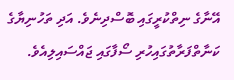އޭނާގެ ނިތްކުރީގައި ބޮސްދިނެވެ. އަދި ތަހުނިޔާގެ ކަނާތްފަރާތުގައިހުރި ސޯފާގައި ޖައްސައިލިއެވެ.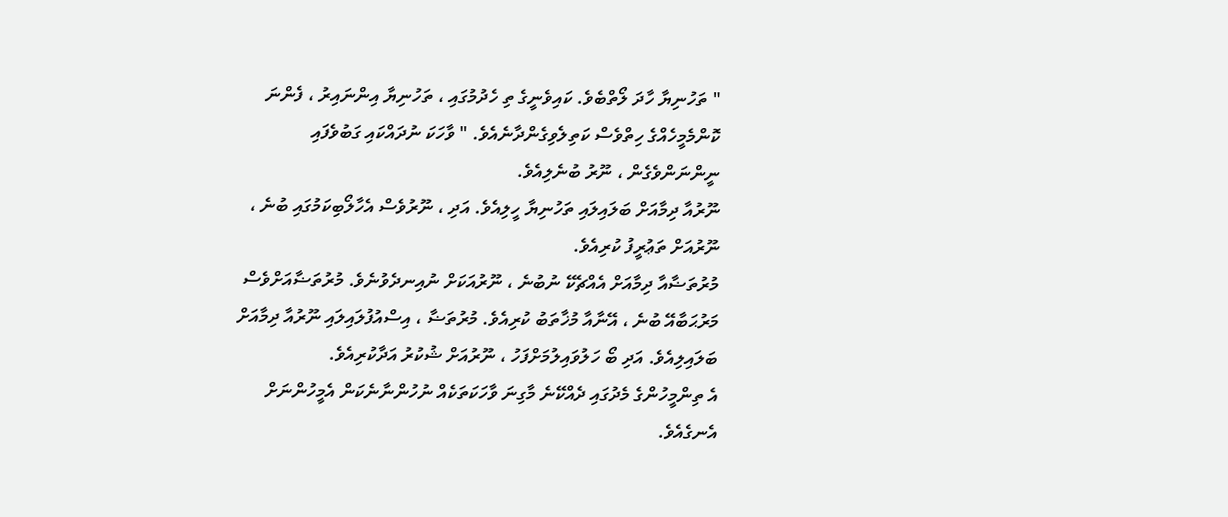" ތަހުނިޔާ ހާދަ ލޯތްބެވެ. ކައިވެނީގެ ތި ހެދުމުގައި ، ތަހުނިޔާ އިންނައިރު ، ފެންނަ ކޮންމެމީހެއްގެ ހިތްވެސް ކަތިލެވިގެންދާނެއެވެ. " ވާހަކަ ނުދައްކައި ގަބުވެފައި ނީންނަންވެގެން ، ނޫރު ބުނެލިއެވެ.
ނޫރުއާ ދިމާއަށް ބަލައިލައި ތަހުނިޔާ ހީލިއެވެ. އަދި ، ނޫރުވެސް އެހާލޯބިކަމުގައި ބުނެ ، ނޫރުއަށް ތަޢުރީފު ކުރިއެވެ.
މުރުތަޟާއާ ދިމާއަށް އެއްޗެކޭ ނުބުނެ ، ނޫރުއަކަށް ނުއިނދެވުނެވެ. މުރުތަޟާއަށްވެސް މަރުޙަބާއޭ ބުނެ ، އޭނާއާ މުޚާތަބު ކުރިއެވެ. މުރުތަޟާ ، އިސްއުފުލައިލައި ނޫރުއާ ދިމާއަށް ބަލައިލިއެވެ. އަދި ބޯ ހަލުވައިލުމަށްފަހު ، ނޫރުއަށް ޝުކުރު އަދާކުރިއެވެ.
އެ ތިންމީހުންގެ މެދުގައި ދެއްކޭނެ މާގިނަ ވާހަކަތަކެއް ނުހުންނާނެކަން އެމީހުންނަށް އެނގެއެވެ.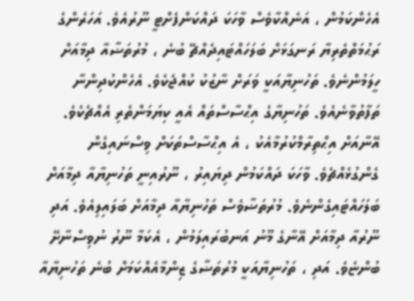އެހެންކަމުން ، އަނެއްކާވެސް ވާހަކަ ދައްކަންފެށްޓީ ނޫރުއެވެ. އަހަރެންގެ ރަޙުމަތްތެރިޔާ ރަނގަޅަށް ބަލަހައްޓައިދެއްޗޭ ބުނެ ، މުރުތަޟާއާ ދިމާއަށް ހީލަމުންނެވެ. ތަހުނިޔާއަކީ ވަރަށް ނާޒުކު ކުއްޖެކެވެ. އެހެންކުދިންނާ ތަފާތުވާނެއެވެ. ތަހުނިޔާގެ އިޙްސާސްތައް އެއީ ކިޔަމަންތެރި އެއްޗެކެވެ. އޭނާއަށް އިޙްތިރާމްކުރުމާއެކު ، އެ އިޙްސާސްތަކަށް ވިސްނައިގެން ގެންގުޅެއްޗެވެ. ވާހަކަ ދައްކަމުން ދިޔައިރު ، ނޫރުއިނީ ތަހުނިޔާއާ ދިމާއަށް ބަލަހައްޓައިގެންނެވެ. މުރުތަޟާވެސް ތަހުނިޔާއާ ދިމާއަށް ބަލައިލިއެވެ. އަދި ނޫރުއާ ދިމާއަށް އޭނާގެ މޫނު އަނބުރައިލަމުން ، އެކަމާ ނޫރު ނުވިސްނާށޭ ބުންޏެވެ. އަދި ، ތަހުނިޔާއަކީ މުރުތަޟާގެ ޒިންމާއެއްކަމަށް ބުނެ ތަހުނިޔާއާ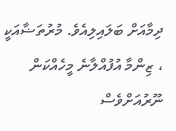ދިމާއަށް ބަލައިލިއެވެ. މުރުތަޟާއަކީ ، ޒިންމާ އުފުއްލާނެ މީހެއްކަން ނޫރުއަށްވެސް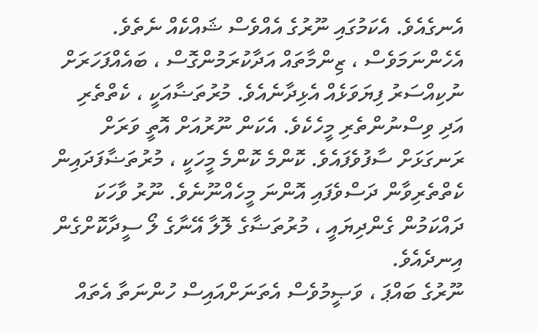އެނގެއެވެ. އެކަމުގައި ނޫރުގެ އެއްވެސް ޝައްކެއް ނެތެވެ. އެހެންނަމަވެސް ، ޒިންމާތައް އަދާކުރަމުންގޮސް ، ބައެއްފަހަރަށް ނުކިއްސަރު ފިޔަވަޅެއް އެޅިދާނެއެވެ. މުރުތަޟާއަކީ ، ކެތްތެރި އަދި ވިސްނުންތެރި މީހެކެވެ. އެކަން ނޫރުއަށް އޮތީ ވަރަށް ރަނގަޅަށް ސާފުވެފައެވެ. ކޮންމެ ކޮންމެ މީހަކީ ، މުރުތަޟާފަދައިން ކެތްތެރިވާން ދަސްވެފައި އޮންނަ މީހެއްނޫނެވެ. ނޫރު ވާހަކަ ދައްކަމުން ގެންދިޔައީ ، މުރުތަޟާގެ ލޮލާ އޭނާގެ ލޯ ސީދާކޮށްގެން އިނދެއެވެ.
ނޫރުގެ ބައްޕަ ، ވަޞީމުވެސް އެތަނަށްއައިސް ހުންނަތާ އެތައް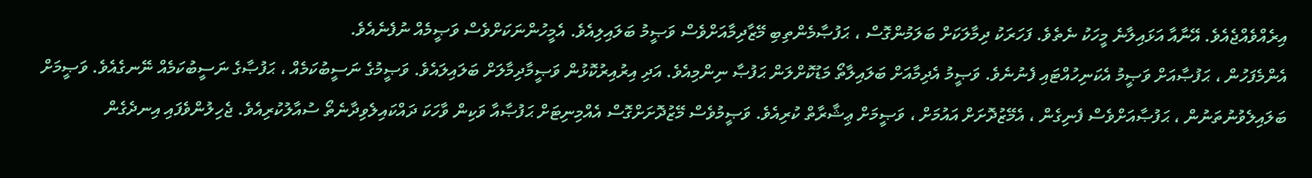އިރެއްވެއްޖެއެވެ. އޭނާއާ އަޅައިލާނެ މީހަކު ނެތެވެ. ފަހަރަކު ދިމާލަކަށް ބަލަމުންގޮސް ، ޙަފުޞާމެންތިބި މޭޒާދިމާއަށްވެސް ވަޞީމު ބަލައިލިއެވެ. އެމީހުންނަކަށްވެސް ވަޞީމެއް ނުފެނެއެވެ.
އެންމެފަހުން ، ޙަފުޞާއަށް ވަޞީމު އެކަނިހުއްޓައި ފެނުނެވެ. ވަޞީމު އެދިމާއަށް ބަލައިލާތޯ މަޑުކޮށްލަން ޙަފުޞާ ނިންމިއެވެ. އަދި އިރުއިރުކޮޅުން ވަޞީމާދިމާލަށް ބަލައިލައެވެ. ވަޞީމުގެ ނަސީބުކަމެއް ، ޙަފުޞާގެ ނަސީބުކަމެއް ނޭނގެއެވެ. ވަޞީމަށް ބަލައިލެވުނުތަނުން ، ޙަފުޞާއަށްވެސް ފެނިގެން ، އެމޭޒުދޮށަށް އައުމަށް ، ވަޞީމަށް ޢިޝާރާތް ކުރިއެވެ. ވަޞީމުވެސް މޭޒުދޮށަށްގޮސް އެއްމިނިޓަށް ޙަފުޞާއާ ވަކިން ވާހަކަ ދައްކައިލެވިދާނެތޯ ސުއާލުކުރިއެވެ. ޖެހިލުންވެފައި އިނދެގެން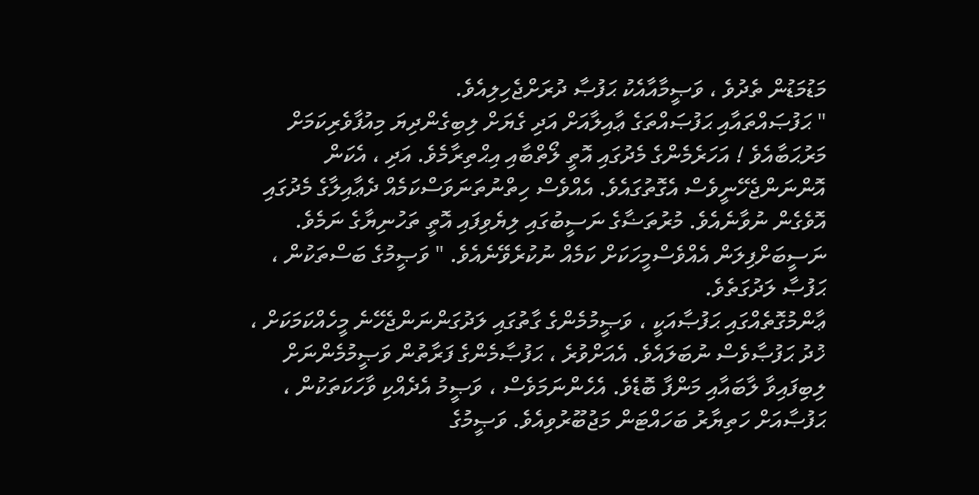މަޑުމަޑުން ތެދުވެ ، ވަޞީމާއާއެކު ޙަފުޞާ ދުރަށްޖެހިލިއެވެ.
" ޙަފުޞައްތައާއި ޙަފުޞައްތަގެ ޢާއިލާއަށް އަދި ގެޔަށް ލިބިގެންދިޔަ މިއުފާވެރިކަމަށް މަރުޙަބާއެވެ ! އަހަރެމެންގެ މެދުގައި އޮތީ ލޯތްބާއި އިޙްތިރާމެވެ. އަދި ، އެކަން އޮންނަންޖެހޭނީވެސް އެގޮތުގައެވެ. އެއްވެސް ހިތްނުތަނަވަސްކަމެއް ދެޢާއިލާގެ މެދުގައި އޮވެގެން ނުވާނެއެވެ. މުރުތަޟާގެ ނަސީބުގައި ލިޔެވިފައި އޮތީ ތަހުނިޔާގެ ނަމެވެ. ނަސީބަށްފިލަން އެއްވެސްމީހަކަށް ކަމެއް ނުކުރެވޭނެއެވެ. " ވަޞީމުގެ ބަސްތަކުން ، ޙަފުޞާ ލަދުގަތެވެ.
ޢާންމުގޮތެއްގައި ޙަފުޞާއަކީ ، ވަޞީމުމެންގެ ގާތުގައި ލަދުގަންނަންޖެހޭނެ މީހެއްކަމަކަށް ، ޚުދު ޙަފުޞާވެސް ނުބަލައެވެ. އެއަށްވުރެ ، ޙަފުޞާމެންގެ ފަރާތުން ވަޞީމުމެންނަށް ލިބިފައިވާ ލާބައާއި މަންފާ ބޮޑެވެ. އެހެންނަމަވެސް ، ވަޞީމު އެދެއްކި ވާހަކަތަކުން ، ޙަފުޞާއަށް ހަތިޔާރު ބަހައްޓަން މަޖުބޫރުވިއެވެ. ވަޞީމުގެ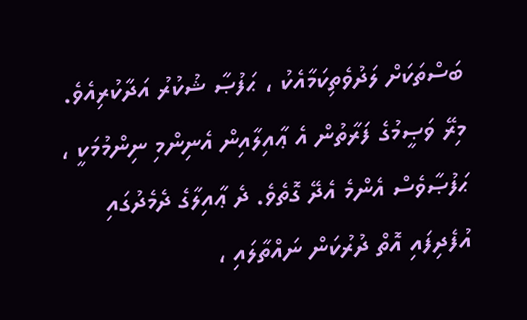ބަސްތަކަށް ލަދުވެތިކަމާއެކު ، ޙަފުޞާ ޝުކުރު އަދާކުރިއެވެ. މިރޭ ވަޞީމުގެ ފަރާތުން އެ ޢާއިލާއިން އެނިންމި ނިންމުމަކީ ، ޙަފުޞާވެސް އެންމެ އެދޭ ގޮތެވެ. ދެ ޢާއިލާގެ ދެމެދުގައި އުފެދިފައި އޮތް ދުރުކަން ނައްތާލައި ،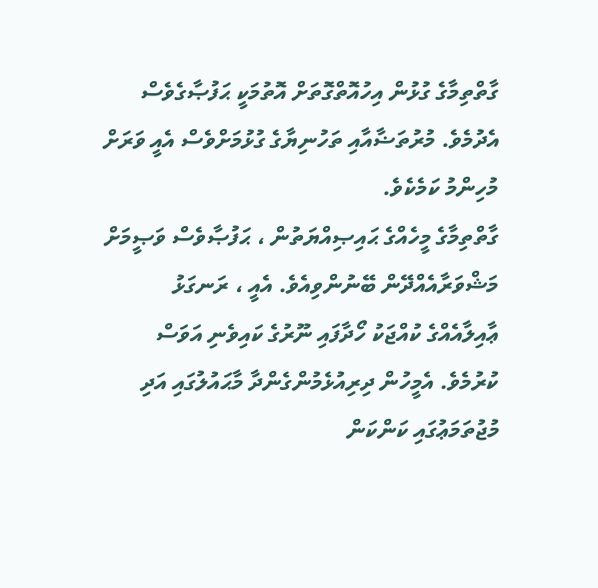ގާތްތިމާގެ ގުޅުން އިހުއޮތްގޮތަށް އޮތުމަކީ ޙަފުޞާގެވެސް އެދުމެވެ. މުރުތަޟާއާއި ތަހުނިޔާގެ ގުޅުމަށްވެސް އެއީ ވަރަށް މުހިންމު ކަމެކެވެ.
ގާތްތިމާގެ މީހެއްގެ ޙައިޞިއްޔަތުން ، ޙަފުޞާވެސް ވަޞީމަށް މަޝްވަރާއެއްދޭން ބޭނުންވިއެވެ. އެއީ ، ރަނގަޅު ޢާއިލާއެއްގެ ކުއްޖަކު ހޯދާފައި ނޫރުގެ ކައިވެނި އަވަސް ކުރުމެވެ. އެމީހުން ދިރިއުޅެމުންގެންދާ މާޙައުލުގައި އަދި މުޖުތަމަޢުގައި ކަންކަން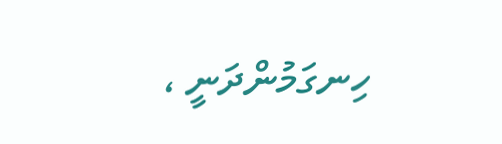ހިނގަމުންދަނީ ،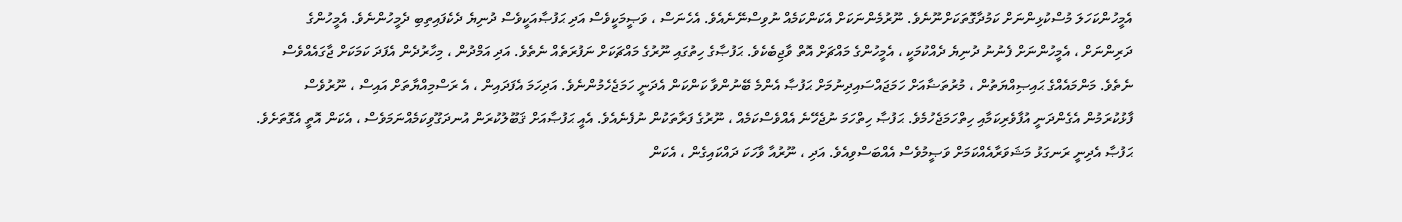އެމީހުންކަހަލަ މުސްކުޅިންނަށް ކަމުދާގޮތަކަށްނޫނެވެ. ނޫރުމެންނަކަށް އެކަންކަމެއް ނުވިސްނޭނެއެވެ. އެހެނަސް ، ވަޞީމަކީވެސް އަދި ޙަފުޞާއަކީވެސް ދުނިޔެ ދެކެފައިތިބި ދެމީހުންނެވެ. އެމީހުންގެ ދަރިންނަށް ، އެމީހުންނަށް ފެނުނު ދުނިޔެ ދެއްކުމަކީ ، އެމީހުންގެ މައްޗަށް އޮތް ވާޖިބެކެވެ. ޙަފުޞާގެ ހިތުގައި ނޫރުގެ މައްޗަކަށް ނަފުރަތެއް ނެތެވެ. އަދި އަމްދުން ، މިހާރުދެން އެފަދަ ކަމަކަށް ޖާގައެއްވެސް ނެތެވެ. މަންމައެއްގެ ޙައިޞިއްޔަތުން ، މުރުތަޟާއަށް ހަމަޖައްސައިދިނުމަށް ޙަފުޞާ އެންމެ ބޭނުންވާ ކަންކަން އެދަނީ ހަމަޖެހެމުންނެވެ. އަދިހަމަ އެފަދައިން ، އެ ރަސްމިއްޔާތަށް އައިސް ، ނޫރުވެސް ފާޅުކުރަމުން އެގެންދަނީ އުފާވެރިކަމާއި ހިތްހަމަޖެހުމެވެ. ޙަފުޞާ ހިތްހަމަ ނުޖެހޭނެ އެއްވެސްކަމެއް ، ނޫރުގެ ފަރާތަކުން ނުފެނެއެވެ. އެއީ ޙަފުޞާއަށް ޤަބޫލުކުރަން އުނދަގޫވިކަމެއްނަމަވެސް ، އެކަން އޮތީ އެގޮތަށެވެ.
ޙަފުޞާ އެދިނީ ރަނގަޅު މަޝަވަރާއެއްކަމަށް ވަޞީމުވެސް އެއްބަސްވިއެވެ. އަދި ، ނޫރުއާ ވާހަކަ ދައްކައިގެން ، އެކަން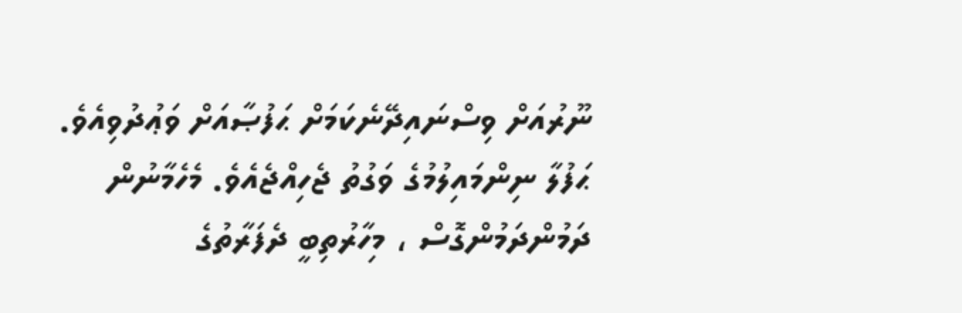ނޫރުއަށް ވިސްނައިދޭނެކަމަށް ޙަފުޞާއަށް ވަޢުދުވިއެވެ.
ޙަފުލާ ނިންމައިލުމުގެ ވަގުތު ޖެހިއްޖެއެވެ. މެހެމާނުން ދަމުންދަމުންގޮސް ، މިހާރުތިބީ ދެފަރާތުގެ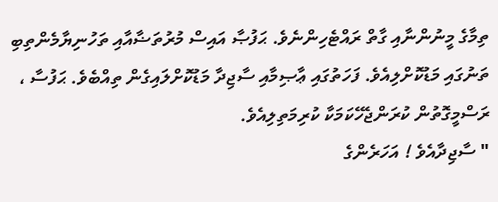ތިމާގެ މީނުންނާއި ގާތް ރައްޓެހިންނެވެ. ޙަފުޞާ އައިސް މުރުތަޟާއާއި ތަހުނިޔާމެންތިބި ތަނުގައި މަޑުކޮށްލިއެވެ. ފަހަތުގައި ޢާޞިމާއި ސާޖިދާ މަޑުކޮށްލައިގެން ތިއްބެވެ. ޙަފުސާ ، ރަސްމީގޮތުން ކުރަންޖެހޭކަމަކާ ކުރިމަތިލިއެވެ.
" ސާޖިދާއެވެ ! އަހަރެންގެ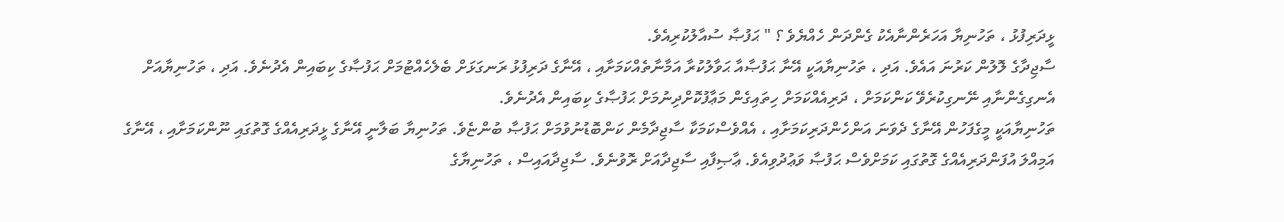ޅީދަރިފުޅު ، ތަހުނިޔާ އަހަރެންނާއެކު ގެންދަން ހެއްޔެވެ ؟ " ޙަފުޞާ ސުއާލުކުރިއެވެ.
ސާޖިދާގެ ލޮލުން ކަރުނަ އައެވެ. އަދި ، ތަހުނިޔާއަކީ އޭނާ ޙަފުޞާއާ ޙަވާލުކުރާ އަމާނާތެއްކަމަށާއި ، އޭނާގެ ދަރިފުޅު ރަނގަޅަށް ބެލެހެއްޓުމަށް ޙަފުޞާގެ ކިބައިން އެދުނެވެ. އަދި ، ތަހުނިޔާއަށް އެނގިގެންނާއި ނޭނގިކުރެވޭ ކަންކަމަށް ، ދަރިއެއްކަމަށް ހިތައިގެން މަޢާފުކޮށްދިނުމަށް ޙަފުޞާގެ ކިބައިން އެދުނެވެ.
ތަހުނިޔާއަކީ މީގެފަހުން އޭނާގެ ދެވަނަ އަންހެންދަރިކަމަށާއި ، އެއްވެސްކަމަކާ ސާޖިދާމެން ކަންބޮޑުނުވުމަށް ޙަފުޞާ ބުންޏެވެ. ތަހުނިޔާ ބަލާނީ އޭނާގެ ޅީދަރިއެއްގެ ގޮތުގައި ނޫންކަމަށާއި ، އޭނާގެ އަމިއްލަ އުފަންދަރިއެއްގެ ގޮތުގައި ކަމަށްވެސް ޙަފުޞާ ވަޢުދުވިއެވެ. ޢާޞިފާއި ސާޖިދާއަށް ރޮވުނެވެ. ސާޖިދާއައިސް ، ތަހުނިޔާގެ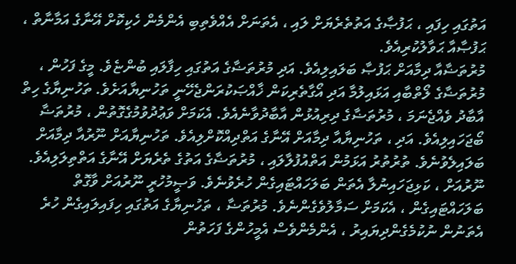އަތުގައި ހިފައި ، ޙަފުޞާގެ އަތުތެރެޔަށް ލައި ، އެތަނަށް އެއްވެތިބި އެންމެން ހެކިކޮށް އޭނާގެ އަމާނާތް ، ޙަފުޞާއާ ޙަވާލުކުރިއެވެ.
މުރުތަޟާއާ ދިމާއަށް ޙަފުޞާ ބަލައިލިއެވެ. އަދި މުރުތަޟާގެ އަތުގައި ހިފާލައި ބުންޏެވެ. މީގެ ފަހުން ، މުރުތަޟާގެ ލޯތްބާއި އަޅައިލުމާ އަދި އޯގާތެރިކަން ޚާއްޞަކުރަންޖެހޭނީ ތަހުނިޔާއަށެވެ. ތަހުނިޔާގެ ހިތް އާބާދު ވެއްޖެނަމަ ، މުރުތަޟާގެ ދިރިއުޅުން އާބާދުވާނެއެވެ. އެކަމަށް ވަޢުދުވުމުގެގޮތުން ، މުރުތަޟާ ބޯޖަހައިލިއެވެ. އަދި ، ތަހުނިޔާއާ ދިމާއަށް އޭނާގެ އަތްދިއްކޮށްލިއެވެ. ތަހުނިޔާއަށް ނޫރުއާ ދިމާއަށް ބަލައިލެވުނެވެ. ތުރުތުރު އަޅަމުން އަތްއުފުލާލައި ، މުރުތަޟާގެ އަތުގެ ތެރެޔަށް އޭނާގެ އަތްތިލަލިއެވެ. ނޫރުއަށް ، ކަޅިޖަހައިނުލާ އެތަން ބަލަހައްޓައިގެން ހުރެވުނެވެ. ވަޞީމުހުރީ ނޫރުއަށް ވާގޮތް ބަލަހައްޓައިގެން ، އެކަމަށް ސަމާލުވެގެންނެވެ. މުރުތަޟާ ، ތަހުނިޔާގެ އަތުގައި ހިފައިލައިގެން ހުރެ އެތަނުން ނުކުމެގެންދިޔައިރު ، އެންމެންވެސް އެމީހުންގެ ފަހަތުން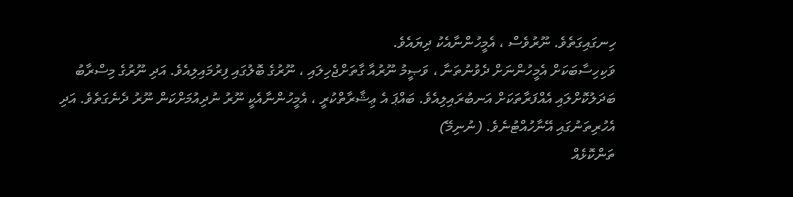ހިނގައިގަތެވެ. ނޫރުވެސް ، އެމީހުންނާއެކު ދިޔައެވެ.
ވަކިހިސާބަކަށް އެމީހުންނަށް ދެވުނުތަނާ ، ވަޞީމު ނޫރުއާ ގާތަށްޖެހިލައި ، ނޫރުގެ ބޮލުގައި ފިރުމައިލިއެވެ. އަދި ނޫރުގެ މިސްރާބު ބަދަލުކޮށްލައި އެއްފަރާތަކަށް އަނބުރައިލިއެވެ. ބައްޕަ އެ ޢިޝާރާތްކުރީ ، އެމީހުންނާއެކީ ނޫރު ނުދިއުމަށްކަން ނޫރު ދެނެގަތެވެ. އަދި އެހުރިތަނުގައި އޭނާހުއްޓުނެވެ. (ނުނިމޭ)
ތަންކޮޅެއް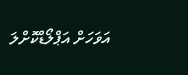އަވަހަށް އަޕްލޯޑްކޮށްލަ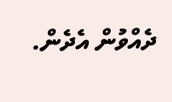ދެއްވުން އެދެން.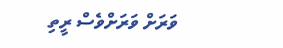ވަރަށް ވަރަށްވެސް ރީތި